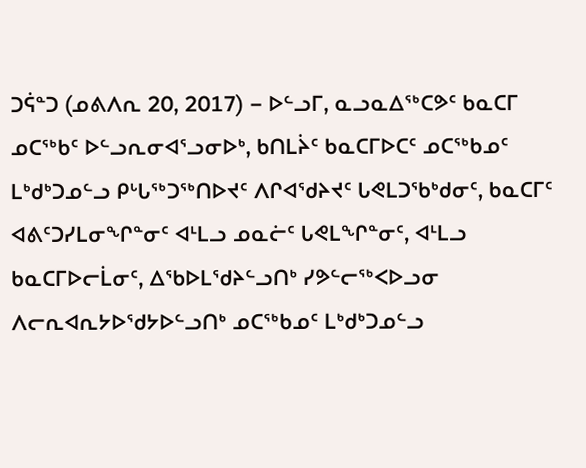ᑐᕌᓐᑐ (ᓄᕕᐱᕆ 20, 2017) − ᐅᓪᓗᒥ, ᓇᓗᓇᐃᖅᑕᕗᑦ ᑲᓇᑕᒥ ᓄᑕᖅᑲᑦ ᐅᓪᓗᕆᓂᐊᕐᓗᓂᐅᒃ, ᑲᑎᒪᔩᑦ ᑲᓇᑕᒥᐅᑕᑦ ᓄᑕᖅᑲᓄᑦ ᒪᒃᑯᒃᑐᓄᓪᓗ ᑭᒡᒐᖅᑐᖅᑎᐅᔪᑦ ᐱᒋᐊᖁᔨᔪᑦ ᒐᕙᒪᑐᖃᒃᑯᓂᑦ, ᑲᓇᑕᒥᑦ ᐊᕕᑦᑐᓯᒪᓂᖏᓐᓂᑦ ᐊᒻᒪᓗ ᓄᓇᓖᑦ ᒐᕙᒪᖏᓐᓂᑦ, ᐊᒻᒪᓗ ᑲᓇᑕᒥᐅᓕᒫᓂᑦ, ᐃᖃᐅᒪᖁᔨᓪᓗᑎᒃ ᓯᕗᓪᓕᖅᐸᐅᓗᓂ ᐱᓕᕆᐊᕆᔭᐅᖁᔭᐅᓪᓗᑎᒃ ᓄᑕᖅᑲᓄᑦ ᒪᒃᑯᒃᑐᓄᓪᓗ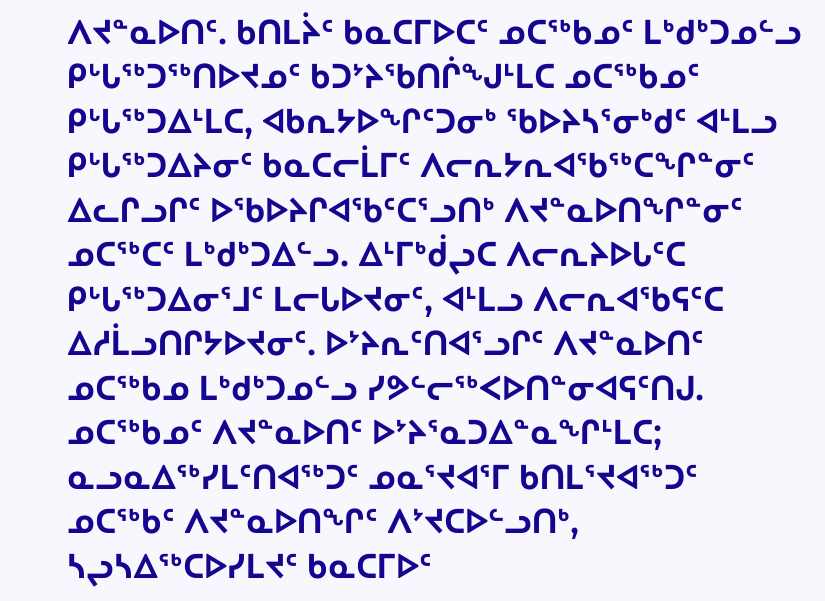ᐱᔪᓐᓇᐅᑎᑦ. ᑲᑎᒪᔩᑦ ᑲᓇᑕᒥᐅᑕᑦ ᓄᑕᖅᑲᓄᑦ ᒪᒃᑯᒃᑐᓄᓪᓗ ᑭᒡᒐᖅᑐᖅᑎᐅᔪᓄᑦ ᑲᑐᔾᔨᖃᑎᒌᖑᒻᒪᑕ ᓄᑕᖅᑲᓄᑦ ᑭᒡᒐᖅᑐᐃᒻᒪᑕ, ᐊᑲᕆᔭᐅᖏᑦᑐᓂᒃ ᖃᐅᔨᓴᕐᓂᒃᑯᑦ ᐊᒻᒪᓗ ᑭᒡᒐᖅᑐᐃᔨᓂᑦ ᑲᓇᑕᓕᒫᒥᑦ ᐱᓕᕆᔭᕆᐊᖃᖅᑕᖏᓐᓂᑦ ᐃᓚᒋᓗᒋᑦ ᐅᖃᐅᔨᒋᐊᖃᑦᑕᕐᓗᑎᒃ ᐱᔪᓐᓇᐅᑎᖏᓐᓂᑦ ᓄᑕᖅᑕᑦ ᒪᒃᑯᒃᑐᐃᓪᓗ. ᐃᒻᒥᒃᑰᖢᑕ ᐱᓕᕆᔨᐅᒐᑦᑕ ᑭᒡᒐᖅᑐᐃᓂᕐᒧᑦ ᒪᓕᒐᐅᔪᓂᑦ, ᐊᒻᒪᓗ ᐱᓕᕆᐊᖃᕋᑦᑕ ᐃᓱᒫᓗᑎᒋᔭᐅᔪᓂᑦ. ᐅᔾᔨᕆᑦᑎᐊᕐᓗᒋᑦ ᐱᔪᓐᓇᐅᑎᑦ ᓄᑕᖅᑲᓄ ᒪᒃᑯᒃᑐᓄᓪᓗ ᓯᕗᓪᓕᖅᐸᐅᑎᓐᓂᐊᕋᑦᑎᒍ.
ᓄᑕᖅᑲᓄᑦ ᐱᔪᓐᓇᐅᑎᑦ ᐅᔾᔨᕐᓇᑐᐃᓐᓇᖏᒻᒪᑕ; ᓇᓗᓇᐃᖅᓯᒪᑦᑎᐊᖅᑐᑦ ᓄᓇᕐᔪᐊᕐᒥ ᑲᑎᒪᕐᔪᐊᖅᑐᑦ ᓄᑕᖅᑲᑦ ᐱᔪᓐᓇᐅᑎᖏᑦ ᐱᔾᔪᑕᐅᓪᓗᑎᒃ, ᓴᖢᓴᐃᖅᑕᐅᓯᒪᔪᑦ ᑲᓇᑕᒥᐅᑦ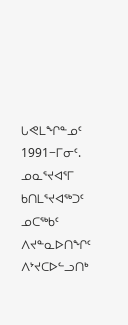ᒐᕙᒪᖏᓐᓄᑦ 1991−ᒥᓂᑦ. ᓄᓇᕐᔪᐊᕐᒥ ᑲᑎᒪᕐᔪᐊᖅᑐᑦ ᓄᑕᖅᑲᑦ ᐱᔪᓐᓇᐅᑎᖏᑦ ᐱᔾᔪᑕᐅᓪᓗᑎᒃ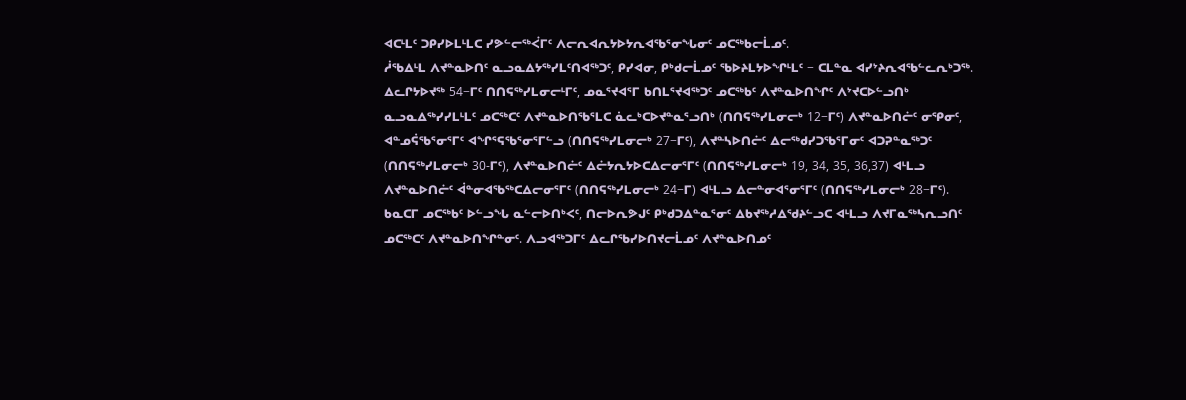ᐊᑕᒻᒪᑦ ᑐᑭᓯᐅᒪᒻᒪᑕ ᓯᕗᓪᓕᖅᐹᒥᑦ ᐱᓕᕆᐊᕆᔭᐅᔭᕆᐊᖃᕐᓂᖓᓂᑦ ᓄᑕᖅᑲᓕᒫᓄᑦ.
ᓲᖃᐃᒻᒪ ᐱᔪᓐᓇᐅᑎᑦ ᓇᓗᓇᐃᔭᖅᓯᒪᑦᑎᐊᖅᑐᑦ, ᑭᓯᐊᓂ, ᑭᒃᑯᓕᒫᓄᑦ ᖃᐅᔨᒪᔭᐅᖏᒻᒪᑦ − ᑕᒪᓐᓇ ᐊᓯᔾᔨᕆᐊᖃᓪᓚᕆᒃᑐᖅ. ᐃᓚᒋᔭᐅᔪᖅ 54−ᒥᑦ ᑎᑎᕋᖅᓯᒪᓂᓕᒻᒥᑦ, ᓄᓇᕐᔪᐊᕐᒥ ᑲᑎᒪᕐᔪᐊᖅᑐᑦ ᓄᑕᖅᑲᑦ ᐱᔪᓐᓇᐅᑎᖏᑦ ᐱᔾᔪᑕᐅᓪᓗᑎᒃ ᓇᓗᓇᐃᖅᓯᓯᒪᒻᒪᑦ ᓄᑕᖅᑕᑦ ᐱᔪᓐᓇᐅᑎᖃᕐᒪᑕ ᓈᓚᒃᑕᐅᔪᓐᓇᕐᓗᑎᒃ (ᑎᑎᕋᖅᓯᒪᓂᓕᒃ 12−ᒥᑦ) ᐱᔪᓐᓇᐅᑎᓖᑦ ᓂᕿᓂᑦ, ᐊᓐᓄᕌᖃᕐᓂᕐᒥᑦ ᐊᖏᕐᕋᖃᕐᓂᕐᒥᓪᓗ (ᑎᑎᕋᖅᓯᒪᓂᓕᒃ 27−ᒥᑦ), ᐱᔪᓐᓴᐅᑎᓖᑦ ᐃᓕᖅᑯᓯᑐᖃᕐᒥᓂᑦ ᐊᑐᕈᓐᓇᖅᑐᑦ (ᑎᑎᕋᖅᓯᒪᓂᓕᒃ 30-ᒥᑦ), ᐱᔪᓐᓇᐅᑎᓖᑦ ᐃᓖᔭᕆᔭᐅᑕᐃᓕᓂᕐᒥᑦ (ᑎᑎᕋᖅᓯᒪᓂᓕᒃ 19, 34, 35, 36,37) ᐊᒻᒪᓗ ᐱᔪᓐᓇᐅᑎᓖᑦ ᐋᓐᓂᐊᖃᖅᑕᐃᓕᓂᕐᒥᑦ (ᑎᑎᕋᖅᓯᒪᓂᓕᒃ 24−ᒥ) ᐊᒻᒪᓗ ᐃᓕᓐᓂᐊᕐᓂᕐᒥᑦ (ᑎᑎᕋᖅᓯᒪᓂᓕᒃ 28−ᒥᑦ).
ᑲᓇᑕᒥ ᓄᑕᖅᑲᑦ ᐅᓪᓗᖓ ᓇᓪᓕᐅᑎᒃᐸᑦ, ᑎᓕᐅᕆᕗᒍᑦ ᑭᒃᑯᑐᐃᓐᓇᕐᓂᑦ ᐃᑲᔪᖅᓱᐃᖁᔨᓪᓗᑕ ᐊᒻᒪᓗ ᐱᔪᒥᓇᖅᓴᕆᓗᑎᑦ ᓄᑕᖅᑕᑦ ᐱᔪᓐᓇᐅᑎᖏᓐᓂᑦ. ᐱᓗᐊᖅᑐᒥᑦ ᐃᓚᒋᖃᓯᐅᑎᔪᓕᒫᓄᑦ ᐱᔪᓐᓇᐅᑎᓄᑦ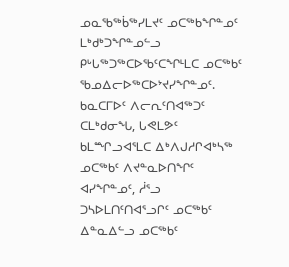ᓄᓇᖃᖅᑳᖅᓯᒪᔪᑦ ᓄᑕᖅᑲᖏᓐᓄᑦ ᒪᒃᑯᒃᑐᖏᓐᓄᓪᓗ ᑭᒡᒐᖅᑐᖅᑕᐅᖃᑦᑕᖏᒻᒪᑕ ᓄᑕᖅᑲᑦ ᖃᓄᐃᓕᐅᖅᑕᐅᔾᔪᓯᖏᓐᓄᑦ.
ᑲᓇᑕᒥᐅᑦ ᐱᓕᕆᑦᑎᐊᖅᑐᑦ ᑕᒪᒃᑯᓂᖓ, ᒐᕙᒪᕗᑦ ᑲᒪᙱᓗᐊᕐᒪᑕ ᐃᒃᐱᒍᓱᒋᐊᒃᓴᖅ ᓄᑕᖅᑲᑦ ᐱᔪᓐᓇᐅᑎᖏᑦ ᐊᓯᖏᓐᓄᑦ, ᓲᕐᓗ ᑐᓴᐅᒪᑎᑦᑎᐊᕐᓗᒋᑦ ᓄᑕᖅᑲᑦ ᐃᓐᓇᐃᓪᓗ ᓄᑕᖅᑲᑦ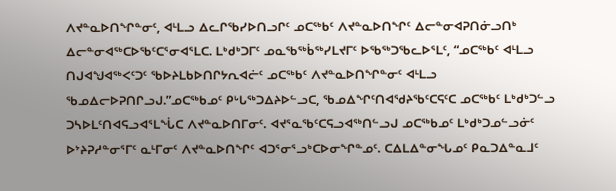ᐱᔪᓐᓇᐅᑎᖏᓐᓂᑦ, ᐊᒻᒪᓗ ᐃᓚᒋᖃᓯᐅᑎᓗᒋᑦ ᓄᑕᖅᑲᑦ ᐱᔪᓐᓇᐅᑎᖏᑦ ᐃᓕᓐᓂᐊᕈᑎᓃᓗᑎᒃ ᐃᓕᓐᓂᐊᖅᑕᐅᖃᑦᑕᕐᓂᐊᕐᒪᑕ. ᒪᒃᑯᒃᑐᒥᑦ ᓄᓇᖃᖅᑳᖅᓯᒪᔪᒥᑦ ᐅᖃᖅᑐᖃᓚᐅᕐᒪᑦ, “ᓄᑕᖅᑲᑦ ᐊᒻᒪᓗ ᑎᒍᐊᖑᐊᖅᐸᑦᑐᑦ ᖃᐅᔨᒪᑲᐅᑎᒋᔭᕆᐊᓖᑦ ᓄᑕᖅᑲᑦ ᐱᔪᓐᓇᐅᑎᖏᓐᓂᑦ ᐊᒻᒪᓗ ᖃᓄᐃᓕᐅᕈᑎᒋᓗᒍ.”ᓄᑕᖅᑲᓄᑦ ᑭᒡᒐᖅᑐᐃᔨᐅᓪᓗᑕ, ᖃᓄᐃᖏᑦᑎᐊᖁᔨᖃᑦᑕᕋᑦᑕ ᓄᑕᖅᑲᑦ ᒪᒃᑯᒃᑐᓪᓗ ᑐᓴᐅᒪᑦᑎᐊᕋᓗᐊᕐᒪᖔᑕ ᐱᔪᓐᓇᐅᑎᒥᓂᑦ. ᐊᔪᕐᓇᖃᑦᑕᕋᓗᐊᖅᑎᓪᓗᒍ ᓄᑕᖅᑲᓄᑦ ᒪᒃᑯᒃᑐᓄᓪᓗᓃᑦ ᐅᔾᔨᕈᓱᓐᓂᕐᒥᑦ ᓇᒻᒥᓂᑦ ᐱᔪᓐᓇᐅᑎᖏᑦ ᐊᑐᕐᓂᕐᓗᒃᑕᐅᓂᖏᓐᓄᑦ. ᑕᐃᒪᐃᓐᓂᖓᓄᑦ ᑭᓇᑐᐃᓐᓇᒧᑦ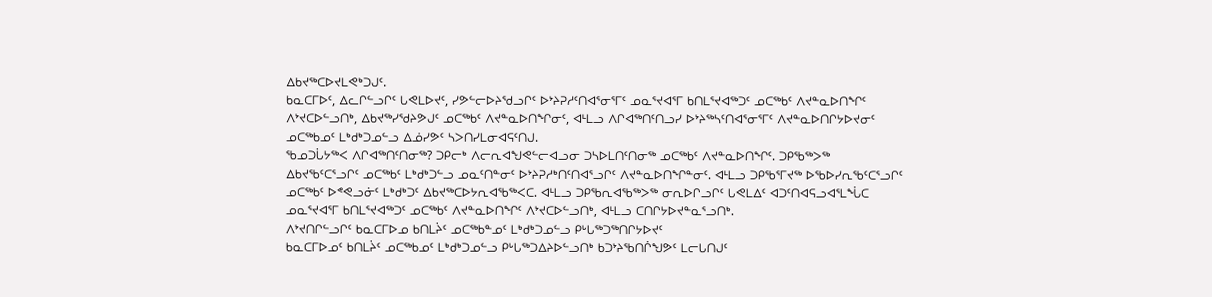ᐃᑲᔪᖅᑕᐅᔪᒪᕙᒃᑐᒍᑦ.
ᑲᓇᑕᒥᐅᑦ, ᐃᓚᒋᓪᓗᒋᑦ ᒐᕙᒪᐅᔪᑦ, ᓯᕗᓪᓕᐅᔨᖁᓗᒋᑦ ᐅᔾᔨᕈᓱᑦᑎᐊᕐᓂᕐᒥᑦ ᓄᓇᕐᔪᐊᕐᒥ ᑲᑎᒪᕐᔪᐊᖅᑐᑦ ᓄᑕᖅᑲᑦ ᐱᔪᓐᓇᐅᑎᖏᑦ ᐱᔾᔪᑕᐅᓪᓗᑎᒃ, ᐃᑲᔪᖅᓯᖁᔨᕗᒍᑦ ᓄᑕᖅᑲᑦ ᐱᔪᓐᓇᐅᑎᖏᓂᑦ, ᐊᒻᒪᓗ ᐱᒋᐊᖅᑎᑦᑎᓗᓯ ᐅᔾᔨᖅᓴᑦᑎᐊᕐᓂᕐᒥᑦ ᐱᔪᓐᓇᐅᑎᒋᔭᐅᔪᓂᑦ ᓄᑕᖅᑲᓄᑦ ᒪᒃᑯᒃᑐᓄᓪᓗ ᐃᓅᓯᕗᑦ ᓴᐳᑎᓯᒪᓂᐊᕋᑦᑎᒍ.
ᖃᓄᑐᒑᔭᖅᐸ ᐱᒋᐊᖅᑎᑦᑎᓂᖅ? ᑐᑭᓕᒃ ᐱᓕᕆᐊᖑᕙᓪᓕᐊᓗᓂ ᑐᓴᐅᒪᑎᑦᑎᓂᖅ ᓄᑕᖅᑲᑦ ᐱᔪᓐᓇᐅᑎᖏᑦ. ᑐᑭᖃᖅᐳᖅ ᐃᑲᔪᖃᑦᑕᕐᓗᒋᑦ ᓄᑕᖅᑲᑦ ᒪᒃᑯᒃᑐᓪᓗ ᓄᓇᑦᑎᓐᓂᑦ ᐅᔾᔨᕈᓱᒃᑎᑦᑎᐊᕐᓗᒋᑦ ᐱᔪᓐᓇᐅᑎᖏᓐᓂᑦ. ᐊᒻᒪᓗ ᑐᑭᖃᕐᒥᔪᖅ ᐅᖃᐅᓯᕆᖃᑦᑕᕐᓗᒋᑦ ᓄᑕᖅᑲᑦ ᐅᕝᕙᓗᓃᑦ ᒪᒃᑯᒃᑐᑦ ᐃᑲᔪᖅᑕᐅᔭᕆᐊᖃᖅᐸᑕ. ᐊᒻᒪᓗ ᑐᑭᖃᕆᐊᖃᖅᐳᖅ ᓂᕆᐅᒋᓗᒋᑦ ᒐᕙᒪᐃᑦ ᐊᑐᑦᑎᐊᕋᓗᐊᕐᒪᖔᑕ ᓄᓇᕐᔪᐊᕐᒥ ᑲᑎᒪᕐᔪᐊᖅᑐᑦ ᓄᑕᖅᑲᑦ ᐱᔪᓐᓇᐅᑎᖏᑦ ᐱᔾᔪᑕᐅᓪᓗᑎᒃ, ᐊᒻᒪᓗ ᑕᑎᒋᔭᐅᔪᓐᓇᕐᓗᑎᒃ.
ᐱᔾᔪᑎᒋᓪᓗᒋᑦ ᑲᓇᑕᒥᐅᓄ ᑲᑎᒪᔩᑦ ᓄᑕᖅᑲᓐᓄᑦ ᒪᒃᑯᒃᑐᓄᓪᓗ ᑭᒡᒐᖅᑐᖅᑎᒋᔭᐅᔪᑦ
ᑲᓇᑕᒥᐅᓄᑦ ᑲᑎᒪᔩᑦ ᓄᑕᖅᑲᓄᑦ ᒪᒃᑯᒃᑐᓄᓪᓗ ᑭᒡᒐᖅᑐᐃᔨᐅᓪᓗᑎᒃ ᑲᑐᔾᔨᖃᑎᒌᖑᕗᑦ ᒪᓕᒐᑎᒍᑦ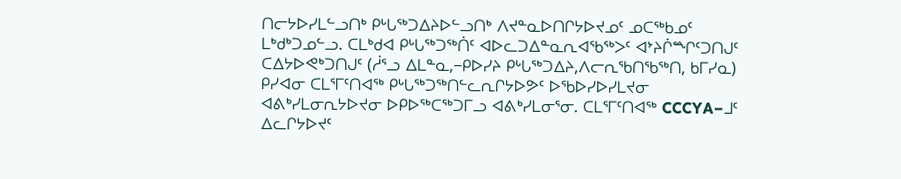ᑎᓕᔭᐅᓯᒪᓪᓗᑎᒃ ᑭᒡᒐᖅᑐᐃᔨᐅᓪᓗᑎᒃ ᐱᔪᓐᓇᐅᑎᒋᔭᐅᔪᓄᑦ ᓄᑕᖅᑲᓄᑦ ᒪᒃᑯᒃᑐᓄᓪᓗ. ᑕᒪᒃᑯᐊ ᑭᒡᒐᖅᑐᖅᑏᑦ ᐊᐅᓚᑐᐃᓐᓇᕆᐊᖃᖅᐳᑦ ᐊᔾᔨᒌᙱᑦᑐᑎᒍᑦ ᑕᐃᔭᐅᕙᒃᑐᑎᒍᑦ (ᓲᕐᓗ ᐃᒪᓐᓇ,−ᑭᐅᓯᔨ ᑭᒡᒐᖅᑐᐃᔨ,ᐱᓕᕆᖃᑎᖃᖅᑎ, ᑲᒥᓯᓇ) ᑭᓯᐊᓂ ᑕᒪᕐᒥᑦᑎᐊᖅ ᑭᒡᒐᖅᑐᖅᑎᓪᓚᕆᒋᔭᐅᕗᑦ ᐅᖃᐅᓯᐅᓯᒪᔪᓂ ᐊᕕᒃᓯᒪᓂᕆᔭᐅᔪᓂ ᐅᑭᐅᖅᑕᖅᑐᒥᓗ ᐊᕕᒃᓯᒪᓂᕐᓂ. ᑕᒪᕐᒥᑦᑎᐊᖅ CCCYA−ᒧᑦ ᐃᓚᒋᔭᐅᔪᑦ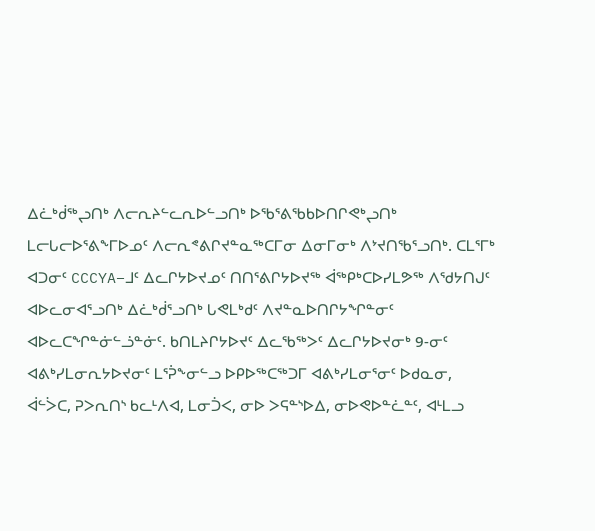ᐃᓛᒃᑰᖅᖢᑎᒃ ᐱᓕᕆᔨᓪᓚᕆᐅᓪᓗᑎᒃ ᐅᖃᕐᕕᖃᑲᐅᑎᒋᕙᒃᖢᑎᒃ ᒪᓕᒐᓕᐅᕐᕕᖕᒥᐅᓄᑦ ᐱᓕᕆᕝᕕᒋᔪᓐᓇᖅᑕᒥᓂ ᐃᓂᒥᓂᒃ ᐱᔾᔪᑎᖃᕐᓗᑎᒃ. ᑕᒪᕐᒥᒃ ᐊᑐᓂᑦ CCCYA−ᒧᑦ ᐃᓚᒋᔭᐅᔪᓄᑦ ᑎᑎᕐᕕᒋᔭᐅᔪᖅ ᐋᖅᑭᒃᑕᐅᓯᒪᕗᖅ ᐱᖁᔭᑎᒍᑦ ᐊᐅᓚᓂᐊᕐᓗᑎᒃ ᐃᓛᒃᑰᕐᓗᑎᒃ ᒐᕙᒪᒃᑯᑦ ᐱᔪᓐᓇᐅᑎᒋᔭᖏᓐᓂᑦ ᐊᐅᓚᑕᖏᓐᓃᓪᓘᓐᓃᑦ. ᑲᑎᒪᔨᒋᔭᐅᔪᑦ ᐃᓚᖃᖅᐳᑦ ᐃᓚᒋᔭᐅᔪᓂᒃ 9-ᓂᑦ ᐊᕕᒃᓯᒪᓂᕆᔭᐅᔪᓂᑦ ᒪᕐᕉᖕᓂᓪᓗ ᐅᑭᐅᖅᑕᖅᑐᒥ ᐊᕕᒃᓯᒪᓂᕐᓂᑦ ᐅᑯᓇᓂ, ᐋᓪᐴᑕ, ᕈᐳᕆᑎᔅ ᑲᓚᒻᐱᐊ, ᒪᓂᑑᐸ, ᓂᐅ ᐳᕋᓐᔅᐅᐃ, ᓂᐅᕙᐅᓐᓛᓐᑦ, ᐊᒻᒪᓗ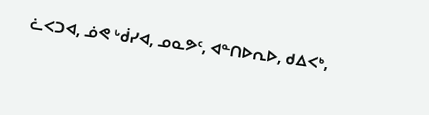ᓛᐸᑐᐊ, ᓅᕙ ᒡᑰᓯᐊ, ᓄᓇᕗᑦ, ᐊᓐᑎᐅᕆᐅ, ᑯᐃᐸᒃ,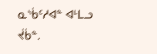ᓇᔅᑳᑦᓱᐊᓐ ᐊᒻᒪᓗ ᔫᑳᓐ.